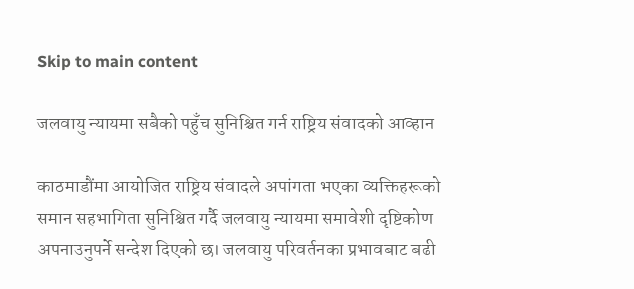Skip to main content

जलवायु न्यायमा सबैको पहुँच सुनिश्चित गर्न राष्ट्रिय संवादको आव्हान

काठमाडौंमा आयोजित राष्ट्रिय संवादले अपांगता भएका व्यक्तिहरूको समान सहभागिता सुनिश्चित गर्दै जलवायु न्यायमा समावेशी दृष्टिकोण अपनाउनुपर्ने सन्देश दिएको छ। जलवायु परिवर्तनका प्रभावबाट बढी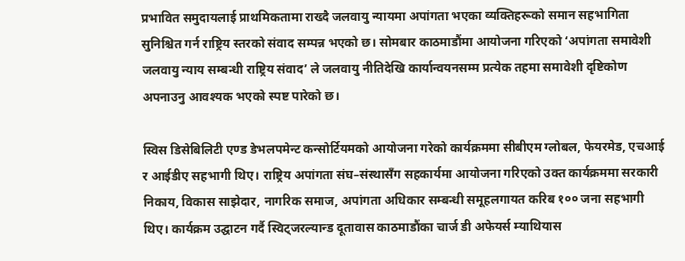प्रभावित समुदायलाई प्राथमिकतामा राख्दै जलवायु न्यायमा अपांगता भएका व्यक्तिहरूको समान सहभागिता सुनिश्चित गर्न राष्ट्रिय स्तरको संवाद सम्पन्न भएको छ। सोमबार काठमाडौंमा आयोजना गरिएको ‘अपांगता समावेशी जलवायु न्याय सम्बन्धी राष्ट्रिय संवाद’ ले जलवायु नीतिदेखि कार्यान्वयनसम्म प्रत्येक तहमा समावेशी दृष्टिकोण अपनाउनु आवश्यक भएको स्पष्ट पारेको छ।

स्विस डिसेबिलिटी एण्ड डेभलपमेन्ट कन्सोर्टियमको आयोजना गरेको कार्यक्रममा सीबीएम ग्लोबल, फेयरमेड, एचआई र आईडीए सहभागी थिए। राष्ट्रिय अपांगता संघ–संस्थासँग सहकार्यमा आयोजना गरिएको उक्त कार्यक्रममा सरकारी निकाय, विकास साझेदार, नागरिक समाज, अपांगता अधिकार सम्बन्धी समूहलगायत करिब १०० जना सहभागी थिए। कार्यक्रम उद्घाटन गर्दै स्विट्जरल्यान्ड दूतावास काठमाडौंका चार्ज डी अफेयर्स म्याथियास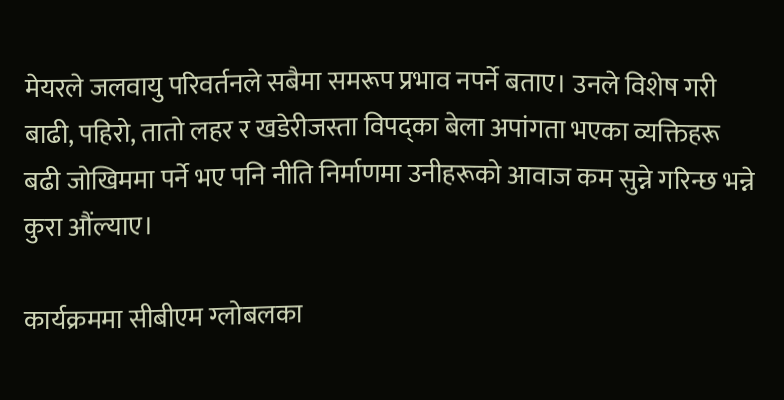मेयरले जलवायु परिवर्तनले सबैमा समरूप प्रभाव नपर्ने बताए। उनले विशेष गरी बाढी, पहिरो, तातो लहर र खडेरीजस्ता विपद्का बेला अपांगता भएका व्यक्तिहरू बढी जोखिममा पर्ने भए पनि नीति निर्माणमा उनीहरूको आवाज कम सुन्ने गरिन्छ भन्ने कुरा औंल्याए।

कार्यक्रममा सीबीएम ग्लोबलका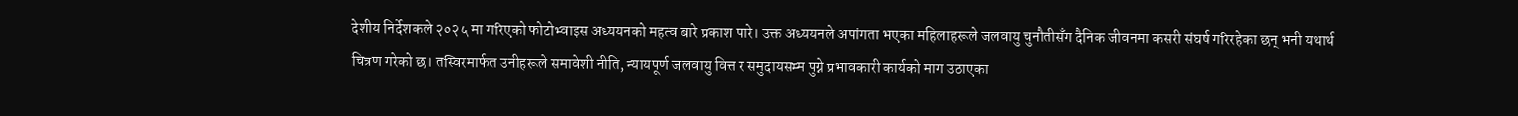देशीय निर्देशकले २०२५ मा गरिएको फोटोभ्वाइस अध्ययनको महत्व बारे प्रकाश पारे। उक्त अध्ययनले अपांगता भएका महिलाहरूले जलवायु चुनौतीसँग दैनिक जीवनमा कसरी संघर्ष गरिरहेका छन् भनी यथार्थ चित्रण गरेको छ। तस्विरमार्फत उनीहरूले समावेशी नीति, न्यायपूर्ण जलवायु वित्त र समुदायसम्म पुग्ने प्रभावकारी कार्यको माग उठाएका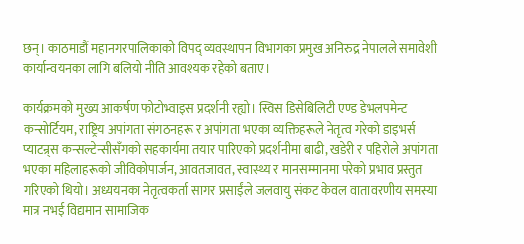छन्। काठमाडौं महानगरपालिकाको विपद् व्यवस्थापन विभागका प्रमुख अनिरुद्र नेपालले समावेशी कार्यान्वयनका लागि बलियो नीति आवश्यक रहेको बताए।

कार्यक्रमको मुख्य आकर्षण फोटोभ्वाइस प्रदर्शनी रह्यो। स्विस डिसेबिलिटी एण्ड डेभलपमेन्ट कन्सोर्टियम, राष्ट्रिय अपांगता संगठनहरू र अपांगता भएका व्यक्तिहरूले नेतृत्व गरेको डाइभर्स प्याटन्र्स कन्सल्टेन्सीसँगको सहकार्यमा तयार पारिएको प्रदर्शनीमा बाढी, खडेरी र पहिरोले अपांगता भएका महिलाहरूको जीविकोपार्जन, आवतजावत, स्वास्थ्य र मानसम्मानमा परेको प्रभाव प्रस्तुत गरिएको थियो। अध्ययनका नेतृत्वकर्ता सागर प्रसाईंले जलवायु संकट केवल वातावरणीय समस्या मात्र नभई विद्यमान सामाजिक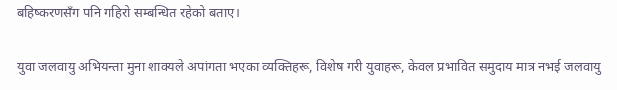बहिष्करणसँग पनि गहिरो सम्बन्धित रहेको बताए।

युवा जलवायु अभियन्ता मुना शाक्यले अपांगता भएका व्यक्तिहरू, विशेष गरी युवाहरू, केवल प्रभावित समुदाय मात्र नभई जलवायु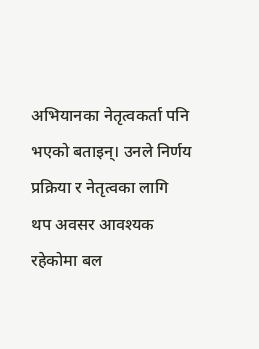अभियानका नेतृत्वकर्ता पनि भएको बताइन्। उनले निर्णय प्रक्रिया र नेतृत्वका लागि थप अवसर आवश्यक रहेकोमा बल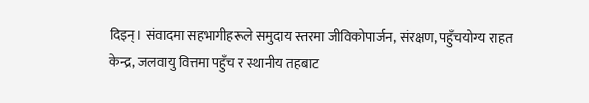दिइन्। संवादमा सहभागीहरूले समुदाय स्तरमा जीविकोपार्जन, संरक्षण, पहुँचयोग्य राहत केन्द्र, जलवायु वित्तमा पहुँच र स्थानीय तहबाट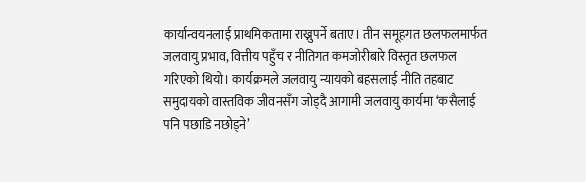कार्यान्वयनलाई प्राथमिकतामा राख्नुपर्ने बताए। तीन समूहगत छलफलमार्फत जलवायु प्रभाव, वित्तीय पहुँच र नीतिगत कमजोरीबारे विस्तृत छलफल गरिएको थियो। कार्यक्रमले जलवायु न्यायको बहसलाई नीति तहबाट समुदायको वास्तविक जीवनसँग जोड्दै आगामी जलवायु कार्यमा ‘कसैलाई पनि पछाडि नछोड्ने’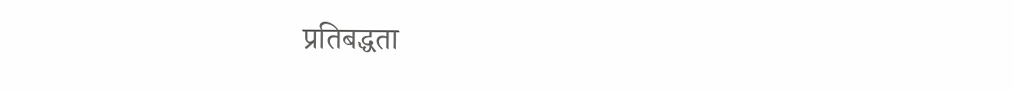प्रतिबद्धता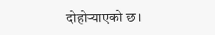दोहोर्‍याएको छ।